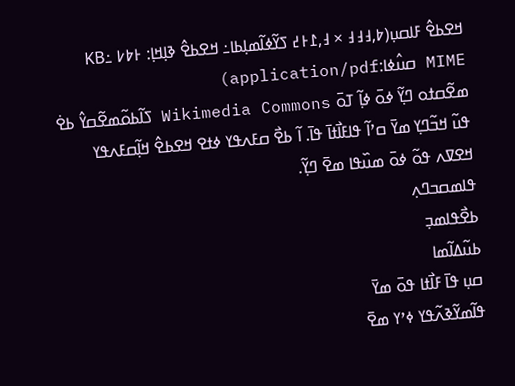ߞߐߕߐ߮ ߓߊߛߎ߲(߈,߃߃߃ × ߃,߁߅߄ ߖߌ߬ߦߊ߬ߘߊ߲ߕߊ߸ ߞߐߕߐ߮ ߢߊ߲ߞߊ߲: ߅߈߇ KB߸ MIME ߛߎ߮ߦߊ:application/pdf)
ߘߐ߬ߛߙߋ ߣߌ߲߬ ߦߋ߫ ߦߊ߲߬ ߠߋ߫ Wikimedia Commons ߖߊ߬ߕߋ߬ߘߐ߬ߛߌ߮ ߕߐ߭ ߟߎ߬ ߞߏ߬ߣߌ߲ ߘߌ߫ ߛߴߊ߬ ߟߊߓߊ߯ߙߊ߫ ߟߊ߫. ߊ߬ ߕߐ߯ ߛߓߍߟߌ ߦߙߐ ߞߐߕߐ߮ ߞߊ߲߬ߛߓߍߟߌ ߞߐߜߍ ߟߋ߬ ߦߋ߫ ߘߎ߰ߟߊ ߘߐ߫ ߣߌ߲߬.
ߟߊߘߛߏߣߍ߲
ߕߐ߯ߟߊߘߏ߲
ߕߎ߬ߡߊ߬ߘߊ
ߛߎ߲ ߟߊ߫ ߓߊ߯ߙߊ ߟߋ߫ ߘߌ߫
ߟߊ߬ߘߌ߬ߢߍ߬ߟߌ ߦߴߌ ߘߐ߫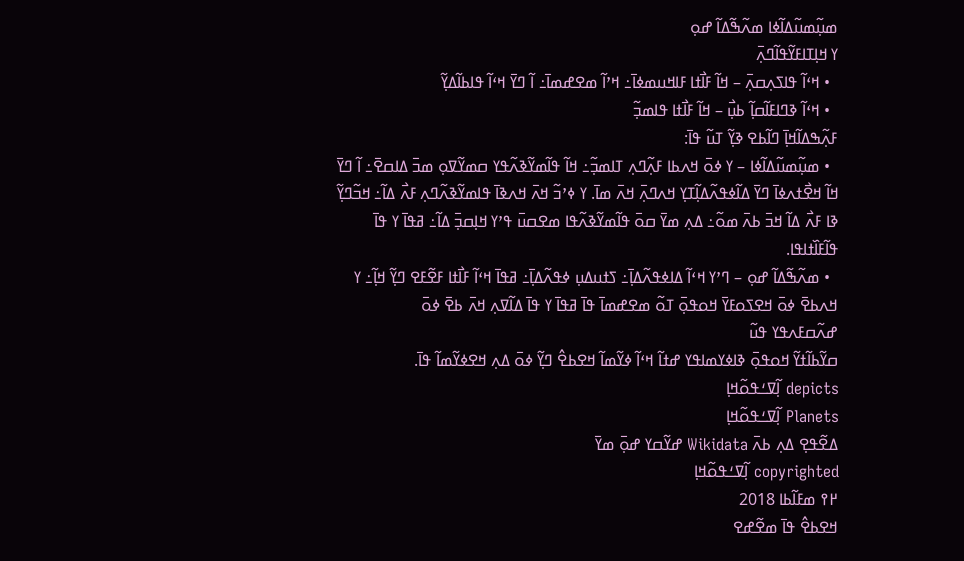ߘߎ߲߬ߘߎ߬ߡߊ߬ߦߊ ߘߍ߬ߒ߬ߡߊ߬ ߝߋ߲
ߌ ߞߊ߲ߠߊߓߌ߬ߟߊ߬ߣߍ߲߫
  • ߞߵߊ߬ ߟߊߖߍ߲ߛߍ߲߫ – ߞߊ߬ ߓߊ߯ߙߊ ߓߊߞߎߘߦߊ߫߸ ߞߴߊ߬ ߘߐߝߘߊ߫߸ ߊ߬ ߣߌ߫ ߞߵߊ߬ ߟߊߕߊ߬ߡߌ߲߬
  • ߞߵߊ߬ ߢߣߊߓߊ߬ߛߊ߲߬ ߕߎ߲߯ – ߞߊ߬ ߓߊ߯ߙߊ ߟߊߘߏ߲߬
ߓߍ߲߬ߒߡߊ߬ߞߊ߲߫ ߣߊ߬ߕߐ ߢߌ߲߬ ߠߎ߬ ߟߊ߫:
  • ߘߎ߲߬ߘߎ߬ߡߊ߬ߦߊ – ߌ ߦߋ߫ ߞߍߕߊ ߓߍ߲߬ߣߍ߲ ߠߊߘߏ߲߬߸ ߞߊ߬ ߟߊ߬ߘߌ߬ߢߍ߬ߟߌ ߛߘߌ߬ߜߋ߲ ߘߏ߫ ߡߊߛߐ߫߸ ߊ߬ ߣߌ߫ ߞߊ߬ ߞߐ߯ߙߍߦߊ߫ ߣߌ߫ ߡߊ߬ߦߟߍ߬ߡߊ߲߬ߠߌ߲ ߞߍߣߍ߲߫ ߞߍ߫ ߘߊ߫. ߌ ߦߴߏ߬ ߞߍ߫ ߞߍߢߊ߫ ߟߊߘߌ߬ߢߍ߬ߣߍ߲ ߓߍ߯ ߡߊ߬߸ ߞߏ߬ߣߌ߲߬ ߢߊ ߓߍ߯ ߡߊ߬ ߞߏ߫ ߕߍ߫ ߘߋ߬߸ ߡߍ߲ ߘߌ߫ ߛߋ߫ ߟߊ߬ߘߌ߬ߢߍ߬ߟߊ ߘߐߛߎ߫ ߟߴߌ ߞߊ߲ߛߏ߲߫ ߡߊ߬߸ ߥߟߊ߫ ߌ ߟߊ߫ ߟߊ߬ߓߊ߰ߙߊߟߊ.
  • ߘߍ߬ߒ߬ߡߊ߬ ߝߋ߲ – ߣߴߌ ߞߵߊ߬ ߡߊߦߟߍ߬ߡߊ߲߫߸ ߖߙߎߡߎ߲ ߦߟߍ߬ߡߊ߲߫߸ ߥߟߊ߫ ߞߵߊ߬ ߓߊ߯ߙߊ ߓߐ߬ߓߐ ߣߌ߲߬ ߞߊ߲߬߸ ߌ ߞߍߕߐ߫ ߦߋ߫ ߞߐߖߋߓߌ߫ ߞߋߟߋ߲߫ ߠߋ߬ ߘߐߝߘߊ߫ ߟߊ߫ ߥߟߊ߫ ߌ ߟߊ߫ ߡߊ߬ߜߍ߲ ߞߍ߫ ߕߐ߫ ߦߋ߫
ߝߍ߬ߛߓߍߟߌ ߟߎ߬
ߛߌ߬ߕߊ߬ߙߌ߬ ߞߋߟߋ߲߫ ߢߊߦߌߘߊߟߌ ߝߙߊ߬ ߞߵߊ߬ ߦߌ߬ߘߊ߬ ߞߐߕߐ߮ ߣߌ߲߬ ߦߋ߫ ߡߍ߲ ߞߐߦߌ߬ߘߊ߬ ߟߊ߫.
depicts ߊ߲߬ߜߑߟߋ߬ߞߊ߲
Planets ߊ߲߬ߜߑߟߋ߬ߞߊ߲
ߡߐ߬ߟߐ߲ ߡߍ߲ ߕߍ߫ Wikidata ߝߌ߬ߛߌ ߝߋ߲߫ ߘߌ߫
copyrighted ߊ߲߬ߜߑߟߋ߬ߞߊ߲
߂߉ ߘߓߊ߬ߕߊ 2018
ߞߐߕߐ߮ ߟߊ߫ ߘߐ߬ߝߐ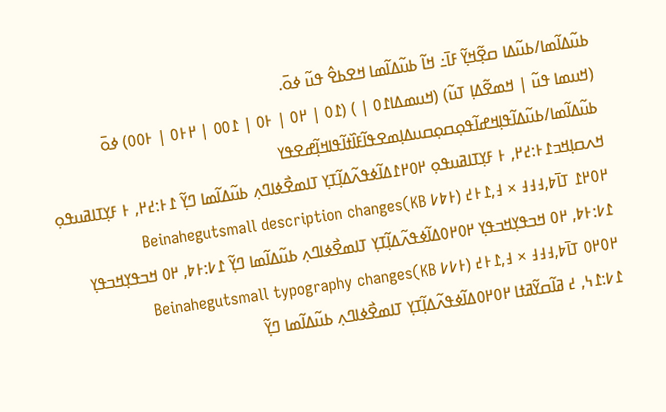ߕߎ߬ߡߊ߬ߘߊ/ߕߎ߬ߡߊ ߛߐ߲߬ߞߌ߲߬ ߓߊ߫߸ ߞߊ߬ ߕߎ߬ߡߊ߬ߘߊ ߞߐߕߐ߮ ߟߎ߬ ߦߋ߫.
(ߞߎߘߊ ߟߎ߬ | ߞߘߐ߬ߡߊ߲ ߠߎ߬) (ߞߎߘߡߊ߁߀ | ) (߁߀ | ߂߀ | ߅߀ | ߁߀߀ | ߂߅߀ | ߅߀߀) ߦߋ߫
ߕߎ߬ߡߊ߬ߘߊ/ߕߎ߬ߡߊ߬ߟߊ߲ߞߝߊ߬ߟߋ߲ߛߋ߲ߛߎߡߊ߲ߘߐߟߊ߬ߓߊ߰ߙߊ߬ߟߊߞߊ߲߬ߝߐߟߌ
ߞߍߛߊ߲ߞߏ߁߅:߄߂, ߅ ߓߌ߲ߠߊߥߎߟߋ߲ ߂߀߂߁ߡߊ߬ߦߟߍ߬ߡߊ߲߬ߠߌ߲ ߠߊߘߐ߯ߦߊߣߍ߲ ߕߎ߬ߡߊ߬ߘߊ ߣߌ߲߬ ߁߅:߄߂, ߅ ߓߌ߲ߠߊߥߎߟߋ߲ ߂߀߂߁ ߠߊ߫߈,߃߃߃ × ߃,߁߅߄ (߅߈߇ KB)Beinahegutsmall description changes
߁߇:߅߈, ߂߀ ߞߏߟߌ߲ߞߏߟߌ߲ ߂߀߂߀ߡߊ߬ߦߟߍ߬ߡߊ߲߬ߠߌ߲ ߠߊߘߐ߯ߦߊߣߍ߲ ߕߎ߬ߡߊ߬ߘߊ ߣߌ߲߬ ߁߇:߅߈, ߂߀ ߞߏߟߌ߲ߞߏߟߌ߲ ߂߀߂߀ ߠߊ߫߈,߃߃߃ × ߃,߁߅߄ (߅߇߇ KB)Beinahegutsmall typography changes
߁߇:߁߆, ߄ ߥߊ߬ߛߌ߬ߥߙߊ ߂߀߂߀ߡߊ߬ߦߟߍ߬ߡߊ߲߬ߠߌ߲ ߠߊߘߐ߯ߦߊߣߍ߲ ߕߎ߬ߡߊ߬ߘߊ ߣߌ߲߬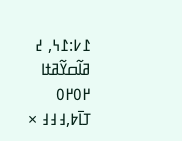߁߇:߁߆, ߄ ߥߊ߬ߛߌ߬ߥߙߊ ߂߀߂߀ ߠߊ߫߈,߃߃߃ ×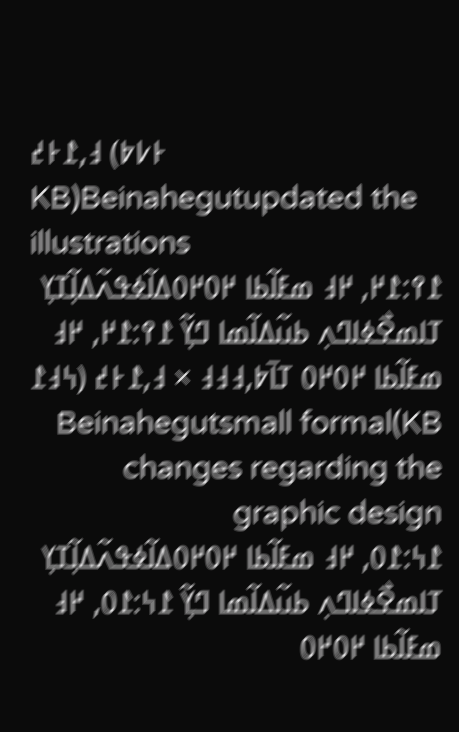߃,߁߅߄ (߅߇߈ KB)Beinahegutupdated the illustrations
߁߉:߁߂, ߂߃ ߘߓߊ߬ߕߊ ߂߀߂߀ߡߊ߬ߦߟߍ߬ߡߊ߲߬ߠߌ߲ ߠߊߘߐ߯ߦߊߣߍ߲ ߕߎ߬ߡߊ߬ߘߊ ߣߌ߲߬ ߁߉:߁߂, ߂߃ ߘߓߊ߬ߕߊ ߂߀߂߀ ߠߊ߫߈,߃߃߃ × ߃,߁߅߄ (߆߃߁ KB)Beinahegutsmall formal changes regarding the graphic design
߁߆:߁߀, ߂߃ ߘߓߊ߬ߕߊ ߂߀߂߀ߡߊ߬ߦߟߍ߬ߡߊ߲߬ߠߌ߲ ߠߊߘߐ߯ߦߊߣߍ߲ ߕߎ߬ߡߊ߬ߘߊ ߣߌ߲߬ ߁߆:߁߀, ߂߃ ߘߓߊ߬ߕߊ ߂߀߂߀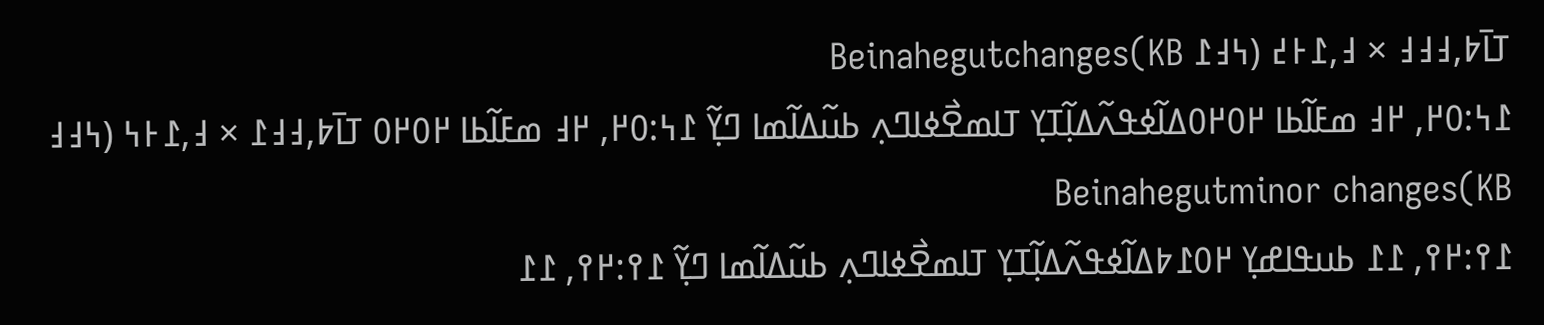ߠߊ߫߈,߃߃߃ × ߃,߁߅߄ (߆߃߁ KB)Beinahegutchanges
߁߆:߀߂, ߂߃ ߘߓߊ߬ߕߊ ߂߀߂߀ߡߊ߬ߦߟߍ߬ߡߊ߲߬ߠߌ߲ ߠߊߘߐ߯ߦߊߣߍ߲ ߕߎ߬ߡߊ߬ߘߊ ߣߌ߲߬ ߁߆:߀߂, ߂߃ ߘߓߊ߬ߕߊ ߂߀߂߀ ߠߊ߫߈,߃߃߁ × ߃,߁߅߆ (߆߃߃ KB)Beinahegutminor changes
߁߉:߂߉, ߁߁ ߕߎߟߊߝߌ߲ ߂߀߁߈ߡߊ߬ߦߟߍ߬ߡߊ߲߬ߠߌ߲ ߠߊߘߐ߯ߦߊߣߍ߲ ߕߎ߬ߡߊ߬ߘߊ ߣߌ߲߬ ߁߉:߂߉, ߁߁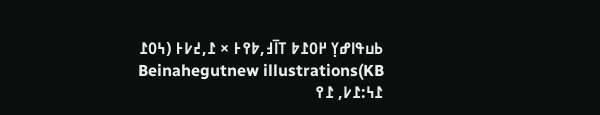ߕߎߟߊߝߌ߲ ߂߀߁߈ ߠߊ߫߃,߈߉߅ × ߁,߄߇߅ (߆߀߁ KB)Beinahegutnew illustrations
߁߆:߁߇, ߁߉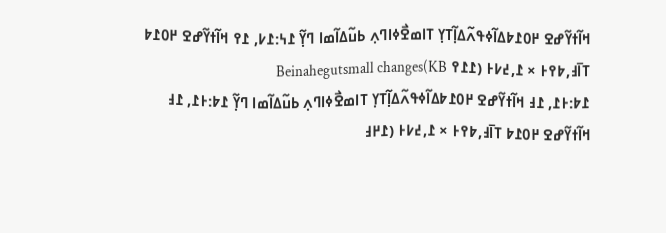ߞߊ߬ߙߌ߬ߝߐ ߂߀߁߈ߡߊ߬ߦߟߍ߬ߡߊ߲߬ߠߌ߲ ߠߊߘߐ߯ߦߊߣߍ߲ ߕߎ߬ߡߊ߬ߘߊ ߣߌ߲߬ ߁߆:߁߇, ߁߉ ߞߊ߬ߙߌ߬ߝߐ ߂߀߁߈ ߠߊ߫߃,߈߉߅ × ߁,߄߇߅ (߁߁߉ KB)Beinahegutsmall changes
߁߈:߅߁, ߁߃ ߞߊ߬ߙߌ߬ߝߐ ߂߀߁߈ߡߊ߬ߦߟߍ߬ߡߊ߲߬ߠߌ߲ ߠߊߘߐ߯ߦߊߣߍ߲ ߕߎ߬ߡߊ߬ߘߊ ߣߌ߲߬ ߁߈:߅߁, ߁߃ ߞߊ߬ߙߌ߬ߝߐ ߂߀߁߈ ߠߊ߫߃,߈߉߅ × ߁,߄߇߅ (߁߂߃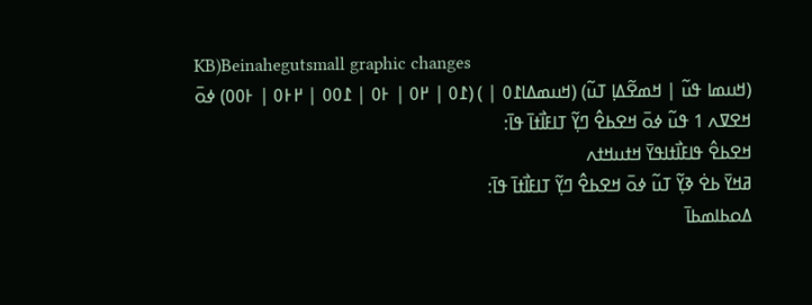KB)Beinahegutsmall graphic changes
(ߞߎߘߊ ߟߎ߬ | ߞߘߐ߬ߡߊ߲ ߠߎ߬) (ߞߎߘߡߊ߁߀ | ) (߁߀ | ߂߀ | ߅߀ | ߁߀߀ | ߂߅߀ | ߅߀߀) ߦߋ߫
ߞߐߜߍ 1 ߟߎ߬ ߦߋ߫ ߞߐߕߐ߮ ߣߌ߲߬ ߠߊߓߊ߯ߙߊ߫ ߟߊ߫:
ߞߐߕߐ߮ ߟߊߓߊ߯ߙߊߟߌ߫ ߞߙߎߞߙߍ
ߥߞߌ߫ ߕߐ߭ ߢߌ߲߬ ߠߎ߬ ߦߋ߫ ߞߐߕߐ߮ ߣߌ߲߬ ߠߊߓߊ߯ߙߊ߫ ߟߊ߫:
ߡߋߕߊߘߕߊ߫